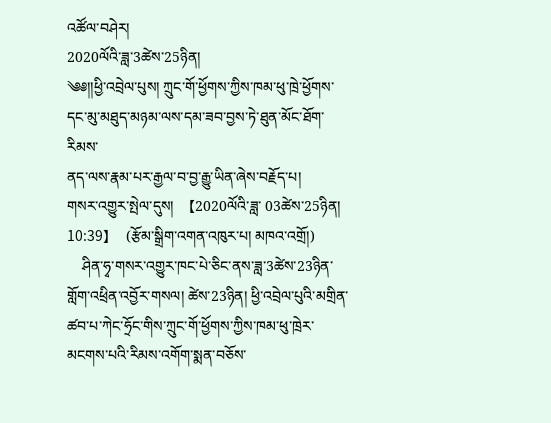འཚོལ་བཤེར།
2020ལོའི་ཟླ་3ཚེས་25ཉིན།
༄༅།།ཕྱི་འབྲེལ་པུས། ཀྲུང་གོ་ཕྱོགས་ཀྱིས་ཁམ་ཕུ་ཁྲེ་ཕྱོགས་དང་མུ་མཐུད་མཉམ་ལས་དམ་ཟབ་བྱས་ཏེ་ཐུན་མོང་ཐོག་རིམས་
ནད་ལས་རྣམ་པར་རྒྱལ་བ་བྱ་རྒྱུ་ཡིན་ཞེས་བརྗོད་པ།
གསར་འགྱུར་སྤེལ་དུས།  【2020ལོའི་ཟླ་ 03ཚེས་25ཉིན། 10:39】   (རྩོམ་སྒྲིག་འགན་འཁུར་པ། མཁའ་འགྲོ།)
    ཤིན་ཧྭ་གསར་འགྱུར་ཁང་པེ་ཅིང་ནས་ཟླ་3ཚེས་23ཉིན་གློག་འཕྲིན་འབྱོར་གསལ། ཚེས་23ཉིན། ཕྱི་འབྲེལ་པུའི་མགྲིན་ཚབ་པ་ཀེང་ཧྲོང་གིས་ཀྲུང་གོ་ཕྱོགས་ཀྱིས་ཁམ་ཕུ་ཁྲེར་མངགས་པའི་རིམས་འགོག་སྨན་བཅོས་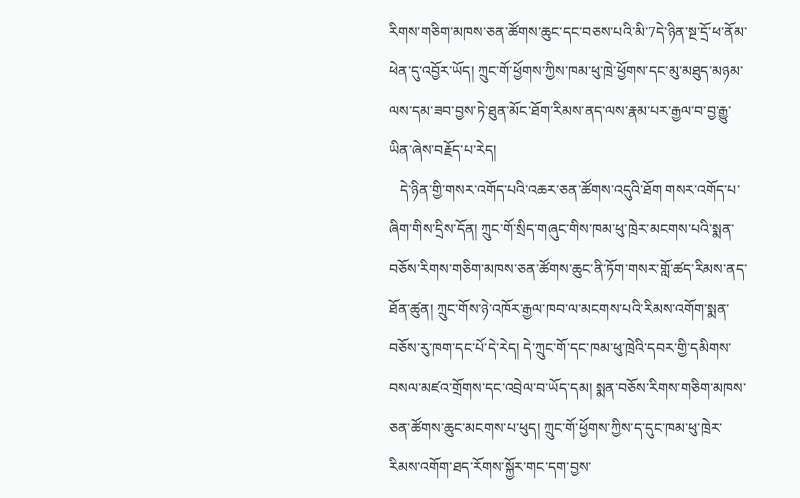རིགས་གཅིག་མཁས་ཅན་ཚོགས་ཆུང་དང་བཅས་པའི་མི་7དེ་ཉིན་སྔ་དྲོ་ཕ་ནོམ་ཕེན་དུ་འབྱོར་ཡོད། ཀྲུང་གོ་ཕྱོགས་ཀྱིས་ཁམ་ཕུ་ཁྲེ་ཕྱོགས་དང་མུ་མཐུད་མཉམ་ལས་དམ་ཟབ་བྱས་ཏེ་ཐུན་མོང་ཐོག་རིམས་ནད་ལས་རྣམ་པར་རྒྱལ་བ་བྱ་རྒྱུ་ཡིན་ཞེས་བརྗོད་པ་རེད།
   དེ་ཉིན་གྱི་གསར་འགོད་པའི་འཆར་ཅན་ཚོགས་འདུའི་ཐོག གསར་འགོད་པ་ཞིག་གིས་དྲིས་དོན། ཀྲུང་གོ་སྲིད་གཞུང་གིས་ཁམ་ཕུ་ཁྲེར་མངགས་པའི་སྨན་བཅོས་རིགས་གཅིག་མཁས་ཅན་ཚོགས་ཆུང་ནི་ཏོག་གསར་གློ་ཚད་རིམས་ནད་ཐོན་ཚུན། ཀྲུང་གོས་ཉེ་འཁོར་རྒྱལ་ཁབ་ལ་མངགས་པའི་རིམས་འགོག་སྨན་བཅོས་རུ་ཁག་དང་པོ་དེ་རེད། དེ་ཀྲུང་གོ་དང་ཁམ་ཕུ་ཁྲེའི་དབར་གྱི་དམིགས་བསལ་མཛའ་གྲོགས་དང་འབྲེལ་བ་ཡོད་དམ། སྨན་བཅོས་རིགས་གཅིག་མཁས་ཅན་ཚོགས་ཆུང་མངགས་པ་ཕུད། ཀྲུང་གོ་ཕྱོགས་ཀྱིས་ད་དུང་ཁམ་ཕུ་ཁྲེར་རིམས་འགོག་ཐད་རོགས་སྐྱོར་གང་དག་བྱས་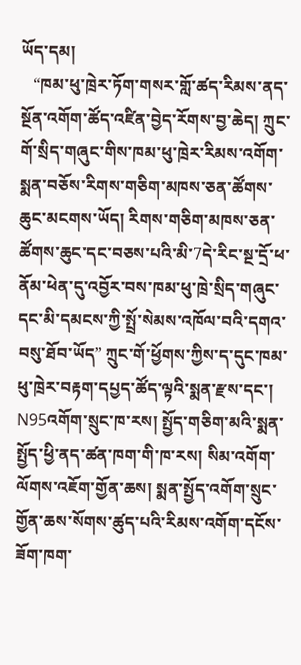ཡོད་དམ།
   “ཁམ་ཕུ་ཁྲེར་ཏོག་གསར་གློ་ཚད་རིམས་ནད་སྔོན་འགོག་ཚོད་འཛིན་བྱེད་རོགས་བྱ་ཆེད། ཀྲུང་གོ་སྲིད་གཞུང་གིས་ཁམ་ཕུ་ཁྲེར་རིམས་འགོག་སྨན་བཅོས་རིགས་གཅིག་མཁས་ཅན་ཚོགས་ཆུང་མངགས་ཡོད། རིགས་གཅིག་མཁས་ཅན་ཚོགས་ཆུང་དང་བཅས་པའི་མི་7དེ་རིང་སྔ་དྲོ་ཕ་ནོམ་ཕེན་དུ་འབྱོར་བས་ཁམ་ཕུ་ཁྲེ་སྲིད་གཞུང་དང་མི་དམངས་ཀྱི་སྤྲོ་སེམས་འཁོལ་བའི་དགའ་བསུ་ཐོབ་ཡོད” ཀྲུང་གོ་ཕྱོགས་ཀྱིས་ད་དུང་ཁམ་ཕུ་ཁྲེར་བརྟག་དཔྱད་ཚོད་ལྟའི་སྨན་རྫས་དང་། N95འགོག་སྲུང་ཁ་རས། སྤྱོད་གཅིག་མའི་སྨན་སྤྱོད་ཕྱི་ནད་ཚན་ཁག་གི་ཁ་རས། སིམ་འགོག་ལོགས་འཇོག་གྱོན་ཆས། སྨན་སྤྱོད་འགོག་སྲུང་གྱོན་ཆས་སོགས་ཚུད་པའི་རིམས་འགོག་དངོས་ཟོག་ཁག་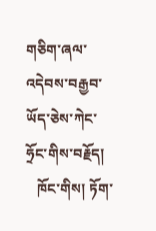གཅིག་ཞལ་འདེབས་བརྒྱབ་ཡོད་ཅེས་ཀེང་ཧྲོང་གིས་བརྗོད།
   ཁོང་གིས། ཏོག་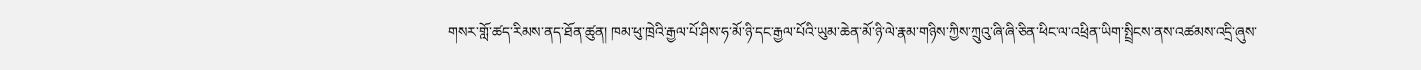གསར་གློ་ཚད་རིམས་ནད་ཐོན་ཚུན། ཁམ་ཕུ་ཁྲེའི་རྒྱལ་པོ་ཤིས་ཧ་མོ་ཉི་དང་རྒྱལ་པོའི་ཡུམ་ཆེན་མོ་ཉི་ལེ་རྣམ་གཉིས་ཀྱིས་ཀྲུའུ་ཞི་ཞི་ཅིན་ཕིང་ལ་འཕྲིན་ཡིག་སྤྲིངས་ནས་འཚམས་འདྲི་ཞུས་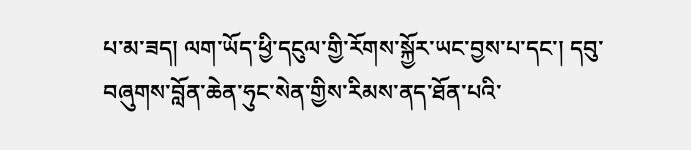པ་མ་ཟད། ལག་ཡོད་ཕྱི་དངུལ་གྱི་རོགས་སྐྱོར་ཡང་བྱས་པ་དང་། དབུ་བཞུགས་བློན་ཆེན་ཧུང་སེན་གྱིས་རིམས་ནད་ཐོན་པའི་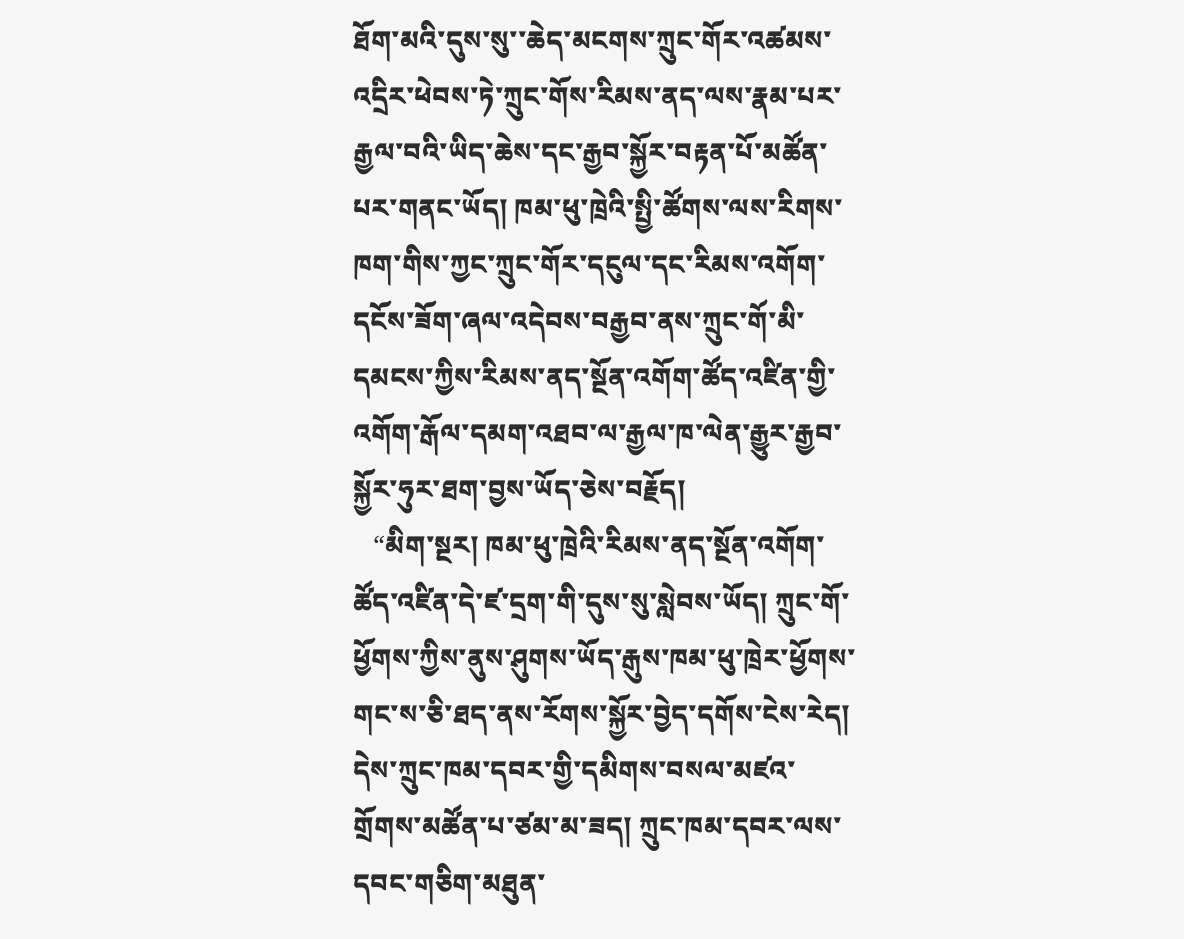ཐོག་མའི་དུས་སུ་་ཆེད་མངགས་ཀྲུང་གོར་འཚམས་འདྲིར་ཕེབས་ཏེ་ཀྲུང་གོས་རིམས་ནད་ལས་རྣམ་པར་རྒྱལ་བའི་ཡིད་ཆེས་དང་རྒྱབ་སྐྱོར་བརྟན་པོ་མཚོན་པར་གནང་ཡོད། ཁམ་ཕུ་ཁྲེའི་སྤྱི་ཚོགས་ལས་རིགས་ཁག་གིས་ཀྱང་ཀྲུང་གོར་དངུལ་དང་རིམས་འགོག་དངོས་ཟོག་ཞལ་འདེབས་བརྒྱབ་ནས་ཀྲུང་གོ་མི་དམངས་ཀྱིས་རིམས་ནད་སྔོན་འགོག་ཚོད་འཛིན་གྱི་འགོག་རྒོལ་དམག་འཐབ་ལ་རྒྱལ་ཁ་ལེན་རྒྱུར་རྒྱབ་སྐྱོར་ཧུར་ཐག་བྱས་ཡོད་ཅེས་བརྗོད།
   “མིག་སྔར། ཁམ་ཕུ་ཁྲེའི་རིམས་ནད་སྔོན་འགོག་ཚོད་འཛིན་དེ་ཛ་དྲག་གི་དུས་སུ་སླེབས་ཡོད། ཀྲུང་གོ་ཕྱོགས་ཀྱིས་ནུས་ཤུགས་ཡོད་རྒུས་ཁམ་ཕུ་ཁྲེར་ཕྱོགས་གང་ས་ཅི་ཐད་ནས་རོགས་སྐྱོར་བྱེད་དགོས་ངེས་རེད། དེས་ཀྲུང་ཁམ་དབར་གྱི་དམིགས་བསལ་མཛའ་གྲོགས་མཚོན་པ་ཙམ་མ་ཟད། ཀྲུང་ཁམ་དབར་ལས་དབང་གཅིག་མཐུན་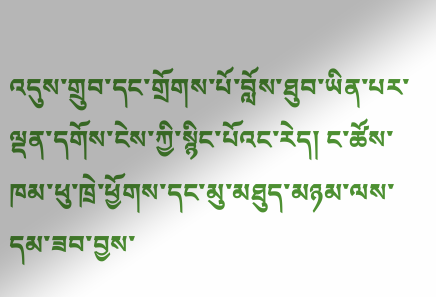འདུས་གྲུབ་དང་གྲོགས་པོ་བློས་ཐུབ་ཡིན་པར་ལྡན་དགོས་ངེས་ཀྱི་སྙིང་པོའང་རེད། ང་ཚོས་ཁམ་ཕུ་ཁྲེ་ཕྱོགས་དང་མུ་མཐུད་མཉམ་ལས་དམ་ཟབ་བྱས་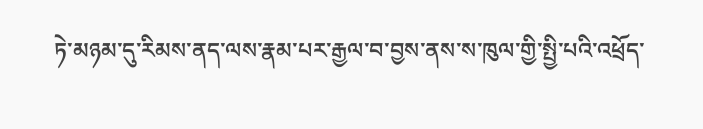ཏེ་མཉམ་དུ་རིམས་ནད་ལས་རྣམ་པར་རྒྱལ་བ་བྱས་ནས་ས་ཁུལ་གྱི་སྤྱི་པའི་འཕྲོད་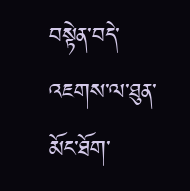བསྟེན་བདེ་འཇགས་ལ་ཐུན་མོང་ཐོག་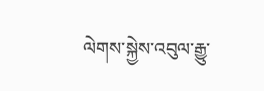ལེགས་སྐྱེས་འབུལ་རྒྱུ་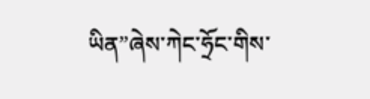ཡིན”ཞེས་ཀེང་ཧྲོང་གིས་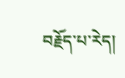བརྗོད་པ་རེད།